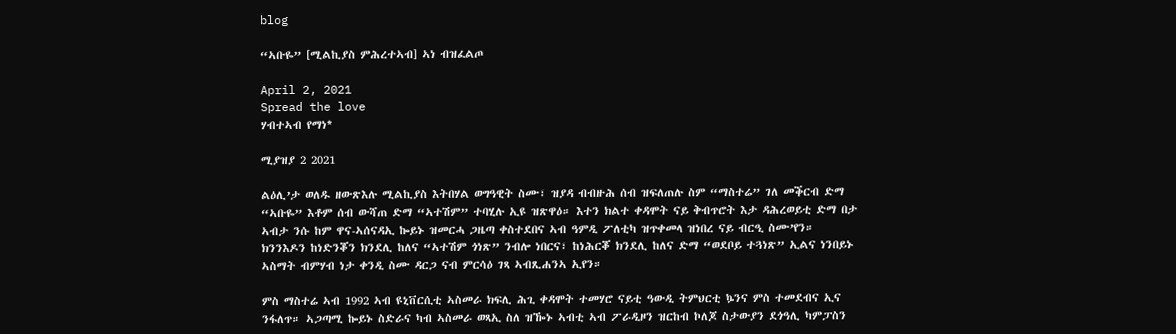blog

“ኣቡዬ” [ሚልኪያስ ምሕረተኣብ] ኣነ ብዝፈልጦ

April 2, 2021
Spread the love
ሃብተኣብ የማነ*

ሚያዝያ 2 2021

ልዕሊ’ታ ወለዱ ዘውጽእሉ ሚልኪያስ እትበሃል ወግዓዊት ስሙ፣ ዝያዳ ብብዙሕ ሰብ ዝፍለጠሉ ስም “ማስተሬ” ገለ መቕርብ ድማ “ኣቡዬ” እቶም ሰብ ውሻጠ ድማ “ኣተሽም” ተባሂሉ ኢዩ ዝጽዋዕ። እተን ክልተ ቀዳሞት ናይ ቅብጥሮት እታ ዳሕረወይቲ ድማ በታ ኣብታ ንሱ ከም ዋና-ኣሰናዳኢ ኰይኑ ዝመርሓ ጋዜጣ ቀስተደበና ኣብ ዓምዲ ፖለቲካ ዝጥቀመላ ዝነበረ ናይ ብርዒ ስሙ’የን። ክንንእዶን ከነድንቖን ክንደሊ ከለና “ኣተሽም ጎነጽ” ንብሎ ነበርና፣ ከነሕርቖ ክንደሊ ከለና ድማ “ወደቦይ ተጓነጽ” ኢልና ነንበይኑ ኣስማት ብምሃብ ነታ ቀንዲ ስሙ ዳርጋ ናብ ምርሳዕ ገጻ ኣብጺሐንኣ ኢየን።

ምስ ማስተሬ ኣብ 1992 ኣብ ዩኒቨርሲቲ ኣስመራ ክፍሊ ሕጊ ቀዳሞት ተመሃሮ ናይቲ ዓውዲ ትምህርቲ ኴንና ምስ ተመደብና ኢና ንፋለጥ። ኣጋጣሚ ኰይኑ ስድራና ካብ ኣስመራ ወጻኢ ስለ ዝዀኑ ኣብቲ ኣብ ፖራዲዞን ዝርከብ ኮለጆ ስታውያን ደጎዓሊ ካምፓስን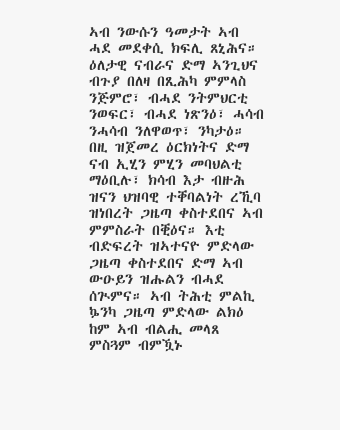ኣብ ንውሱን ዓመታት ኣብ ሓደ መደቀሲ ክፍሊ ጸኒሕና። ዕለታዊ ናብራና ድማ ኣንጊህና ብጉያ በለዛ በጺሕካ ምምላስ ንጅምሮ፣ ብሓደ ንትምህርቲ ንወፍር፣ ብሓደ ነጽንዕ፣ ሓሳብ ንሓሳብ ንለዋወጥ፣ ንካታዕ። በዚ ዝጀመረ ዕርክነትና ድማ ናብ ኢሂን ምሂን መባህልቲ ማዕቢሉ፣ ክሳብ እታ ብዙሕ ዝናን ህዝባዊ ተቐባልነት ረኺባ ዝነበረት ጋዜጣ ቀስተደበና ኣብ ምምስራት በቒዕና። እቲ ብድፍረት ዝኣተናዮ ምድላው ጋዜጣ ቀስተደበና ድማ ኣብ ውዑይን ዝሑልን ብሓደ ሰጒምና። ኣብ ትሕቲ ምልኪ ኴንካ ጋዜጣ ምድላው ልክዕ ከም ኣብ ብልሒ መላጸ ምስጓም ብምዃኑ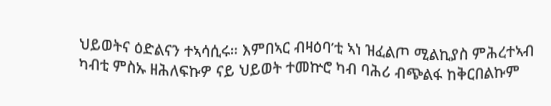ህይወትና ዕድልናን ተኣሳሲሩ። እምበኣር ብዛዕባ’ቲ ኣነ ዝፈልጦ ሚልኪያስ ምሕረተኣብ ካብቲ ምስኡ ዘሕለፍኩዎ ናይ ህይወት ተመኵሮ ካብ ባሕሪ ብጭልፋ ከቅርበልኩም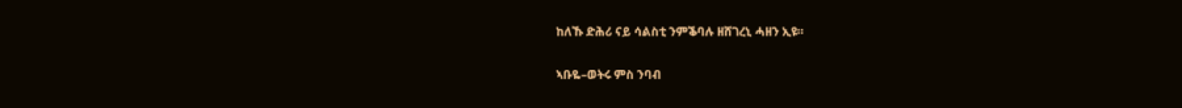ከለኹ ድሕሪ ናይ ሳልስቲ ንምቕባሉ ዘሸገረኒ ሓዘን ኢዩ።

ኣቡዬ–ወትሩ ምስ ንባብ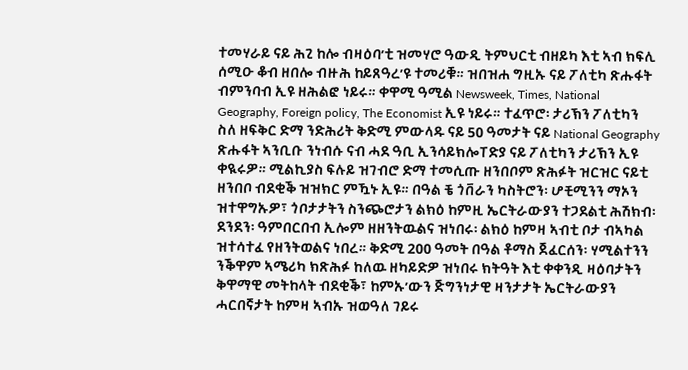ተመሃራይ ናይ ሕጊ ከሎ ብዛዕባ’ቲ ዝመሃሮ ዓውዲ ትምህርቲ ብዘይካ እቲ ኣብ ክፍሊ ሰሚዑ ቆብ ዘበሎ ብዙሕ ከይጸዓረ’ዩ ተመሪቑ። ዝበዝሐ ግዚኡ ናይ ፖለቲካ ጽሑፋት ብምንባብ ኢዩ ዘሕልፎ ነይሩ። ቀዋሚ ዓሚል Newsweek, Times, National Geography, Foreign policy, The Economist ኢዩ ነይሩ። ተፈጥሮ፡ ታሪኽን ፖለቲካን ስለ ዘፍቅር ድማ ንድሕሪት ቅድሚ ምውላዱ ናይ 50 ዓመታት ናይ National Geography ጽሑፋት ኣንቢቡ ንነብሱ ናብ ሓደ ዓቢ ኢንሳይክሎፐድያ ናይ ፖለቲካን ታሪኽን ኢዩ ቀዪሩዎ። ሚልኪያስ ፍሉይ ዝገብሮ ድማ ተመሲጡ ዘንበቦም ጽሕፉት ዝርዝር ናይቲ ዘንበቦ ብደቂቕ ዝዝክር ምዃኑ ኢዩ። በዓል ቼ ጎቨራን ካስትሮን፡ ሆቺሚንን ማኦን ዝተዋግኡዎ፣ ጎቦታታትን ስንጭሮታን ልክዕ ከምዚ ኤርትራውያን ተጋደልቲ ሕሽክብ፡ ደንደን፡ ዓምበርበብ ኢሎም ዘዘንትዉልና ዝነበሩ፡ ልክዕ ከምዛ ኣብቲ ቦታ ብኣካል ዝተሳተፈ የዘንትወልና ነበረ። ቅድሚ 200 ዓመት በዓል ቶማስ ጀፈርሰን፡ ሃሚልተንን ንቕዋም ኣሜሪካ ክጽሕፉ ከለዉ ዘካይድዎ ዝነበሩ ክትዓት እቲ ቀቀንዲ ዛዕባታትን ቅዋማዊ መትከላት ብደቂቕ፣ ከምኡ’ውን ጅግንነታዊ ዛንታታት ኤርትራውያን ሓርበኛታት ከምዛ ኣብኡ ዝወዓለ ገይሩ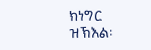ክነግር ዝኽእል፡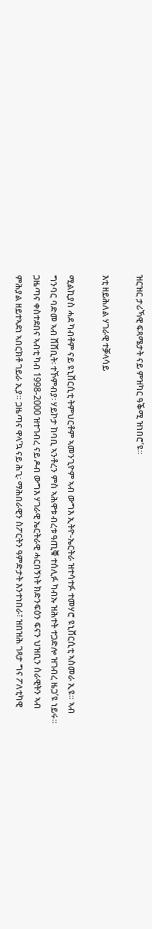ዝርዝር ታሪኻዊ ፍጻሜታት ናይ ምዝካር ዓቕሚ ዝነበሮ’ዩ።

እቲ ዘይሕለል ሃገራዊ ተቓላሳይ

ሚልኪያስ ሓደ ካብቶም ናይ ዩኒቨርሲቲ ትምህርቶም ኣመንጊዮም ኣብ ውግእ ኢትዮ-ኤርትራ ዝተሳተፉ ተመሃሮ ዩኒቨርሲቲ ኣስመራ ኢዩ። ኣብ ግንባር ባድመ ኣብ ሸሸቢት፡ ተኾምብያ፡ ሃይኮታ ከባቢ ኣንቶረን ምስ ኣሕዋቱ ብረቱ ዓጢቑ ተሰሊፉ ካብኡ ዝሕተት ተጋድሎ ዝገብረ ዜጋ’ዩ ነይሩ። ጋዜጣና ቀስተደበና ኣብቲ ካብ 1998-2000 ዝተገብረ ናይ ዶብ ውግእ ሃገራዊ ኤርትራዊ ሓርበኝነት ክድንፍዕን ፍናን ህዝቢን ሰራዊትን ኣብ ምሕያል ዘይተኣደነ ኣበርክቶ ገይራ ኢያ። ጋዜጣና ዋላ’ኳ ናይ ሕጊ፡ ማሕበራዊን ስፖርትን ዓምድታት እንተነበራ፣ ዝበዝሕ ገጻታ ግና ፖለቲካዊ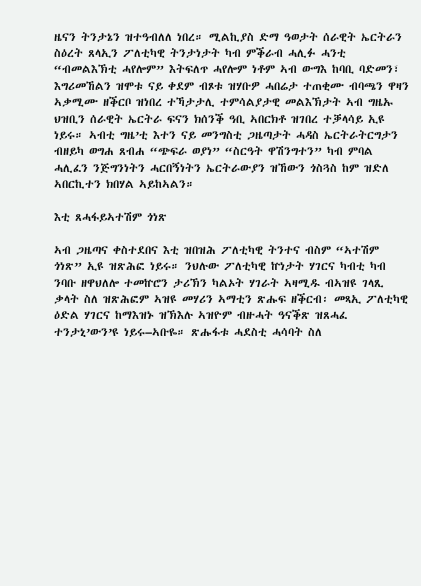ዜናን ትንታኔን ዝተዓብለለ ነበረ። ሚልኪያስ ድማ ዓወታት ሰራዊት ኤርትራን ስዕረት ጸላኢን ፖለቲካዊ ትንታነታት ካብ ምቕራብ ሓሊፉ ሓንቲ “ብመልእኽቲ ሓየሎም” እትፍለጥ ሓየሎም ነቶም ኣብ ውግእ ከባቢ ባድመን፣ እግሪመኸልን ዝሞቱ ናይ ቀደም ብጾቱ ዝሃቡዎ ሓበሬታ ተጠቂሙ ብባጫን ዋዛን ኣቃሚሙ ዘቕርቦ ዝነበረ ተኻታታሊ ተምሳልያታዊ መልእኽታት ኣብ ግዜኡ ህዝቢን ሰራዊት ኤርትራ ፍናን ክሰንቕ ዓቢ ኣበርክቶ ዝገበረ ተቓላሳይ ኢዩ ነይሩ። ኣብቲ ግዜ’ቲ እተን ናይ መንግስቲ ጋዜጣታት ሓዳስ ኤርትራትርግታን ብዘይካ ወግሐ ጸብሐ “ጭፍራ ወያነ” “ስርዓት ዋሽንግተን” ካብ ምባል ሓሊፈን ንጅግንነትን ሓርበኝነትን ኤርትራውያን ዝኸውን ጎስጓስ ከም ዝድለ ኣበርኪተን ክበሃል ኣይከኣልን።

እቲ ጸሓፋይኣተሽም ጎነጽ

ኣብ ጋዜጣና ቀስተደበና እቲ ዝበዝሕ ፖለቲካዊ ትንተና ብስም “ኣተሽም ጎነጽ” ኢዩ ዝጽሕፎ ነይሩ። ንህሉው ፖለቲካዊ ኵነታት ሃገርና ካብቲ ካብ ንባቡ ዘዋህለሎ ተመኵሮን ታሪኽን ካልኦት ሃገራት ኣዛሚዱ ብኣዝዩ ገላጺ ቃላት ስለ ዝጽሕፎም ኣዝዩ መሃሪን ኣማቲን ጽሑፍ ዘቕርብ፡ መጻኢ ፖለቲካዊ ዕድል ሃገርና ከማእዝኑ ዝኽእሉ ኣዝዮም ብዙሓት ዓናቕጽ ዝጸሓፈ ተንታኒ’ውን’ዩ ነይሩ–ኣቡዬ። ጽሑፋቱ ሓደስቲ ሓሳባት ስለ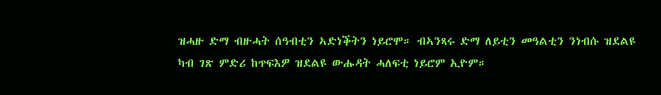ዝሓዙ ድማ ብዙሓት ሰዓብቲን ኣድነቕትን ነይሮሞ። ብኣንጻሩ ድማ ለይቲን መዓልቲን ንነብሱ ዝደልዩ ካብ ገጽ ምድሪ ከጥፍእዎ ዝደልዩ ውሑዳት ሓለፍቲ ነይሮም ኢዮም።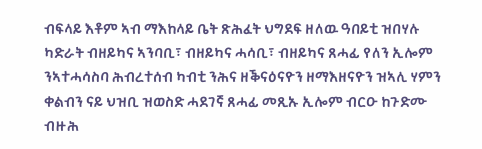ብፍላይ እቶም ኣብ ማእከላይ ቤት ጽሕፈት ህግደፍ ዘለዉ ዓበይቲ ዝበሃሉ ካድራት ብዘይካና ኣንባቢ፣ ብዘይካና ሓሳቢ፣ ብዘይካና ጸሓፊ የለን ኢሎም ንኣተሓሳስባ ሕብረተሰብ ካብቲ ንሕና ዘቕናዕናዮን ዘማእዘናዮን ዝኣሊ ሃምን ቀልብን ናይ ህዝቢ ዝወስድ ሓደገኛ ጸሓፊ መጺኡ ኢሎም ብርዑ ከጉድሙ ብዙሕ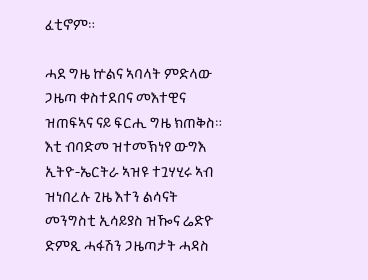ፈቲኖም።

ሓደ ግዜ ኵልና ኣባላት ምድላው ጋዜጣ ቀስተደበና መእተዊና ዝጠፍኣና ናይ ፍርሒ ግዜ ክጠቅስ። እቲ ብባድመ ዝተመኽነየ ውግእ ኢትዮ-ኤርትራ ኣዝዩ ተጓሃሂሩ ኣብ ዝነበረሉ ጊዜ እተን ልሳናት መንግስቲ ኢሳይያስ ዝዀና ሬድዮ ድምጺ ሓፋሽን ጋዜጣታት ሓዳስ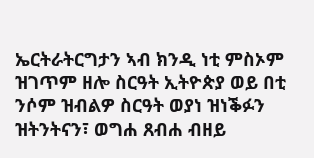ኤርትራትርግታን ኣብ ክንዲ ነቲ ምስኦም ዝገጥም ዘሎ ስርዓት ኢትዮጵያ ወይ በቲ ንሶም ዝብልዎ ስርዓት ወያነ ዝነቕፉን ዝትንትናን፣ ወግሐ ጸብሐ ብዘይ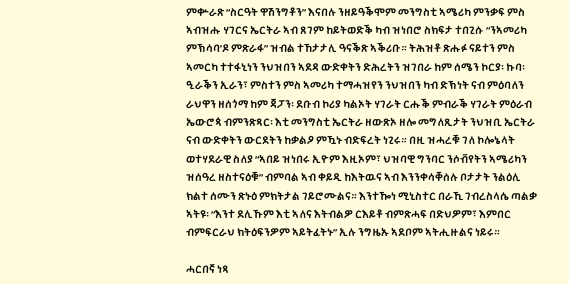ምቍራጽ “ስርዓት ዋሽንግቶን” እናበሉ ንዘይዓቕሞም መንግስቲ ኣሜሪካ ምንቃፍ ምስ ኣብዝሑ ሃገርና ኤርትራ ኣብ ጸገም ከይትወድቕ ካብ ዝነበሮ ስክፍታ ተበጊሱ “ንኣመሪካ ምኽሳባ’ዶ ምጽራፋ” ዝብል ተኸታታሊ ዓናቕጽ ኣቕሪቡ። ትሕዝቶ ጽሑፉ ናይተን ምስ ኣመርካ ተተፋኒነን ንህዝበን ኣደዳ ውድቀትን ድሕረትን ዝገበራ ከም ሰሜን ኮርያ፡ ኩባ፡ ዒራቕን ኢራን፣ ምስተን ምስ ኣመሪካ ተማሓዝየን ንህዝበን ካብ ድኽነት ናብ ምዕባለን ራህዋን ዘሰጎማ ከም ጃፓን፡ ደቡብ ኮሪያ ካልኦት ሃገራት ርሑቕ ምብራቕ ሃገራት ምዕራብ ኤውሮጳ ብምንጽጻር፡ እቲ መንግስቲ ኤርትራ ዘውጽኦ ዘሎ መግለጺታት ንህዝቢ ኤርትራ ናብ ውድቀትን ውርደትን ከቃልዖ ምዃኑ ብድፍረት ነጊሩ። በዚ ዝሓረቑ ገለ ኮሎኔላት ወተሃደራዊ ስለያ “ኣበይ ዝነበሩ ኢዮም እዚኦም፣ ህዝባዊ ግንባር ንሶቭየትን ኣሜሪካን ዝሰዓረ ዘስተናዕቑ” ብምባል ኣብ ቀይዲ ከእትዉና ኣብ እንንቀሳቐሰሉ ቦታታት ንልዕሊ ክልተ ሰሙን ጽኑዕ ምክትታል ገይሮሙልና። እንተዀነ ሚኒስተር በራኺ ገብረስላሴ ጣልቃ ኣትዩ፡ “እንተ ደሊኹም እቲ ኣለና እትብልዎ ርእይቶ ብምጽሓፍ በድህዎም፣ እምበር ብምፍርራህ ክትዕፍንዎም ኣይትፈትኑ” ኢሉ ንግዜኡ ኣደቦም ኣትሒዙልና ነይሩ።

ሓርበኛ ነጻ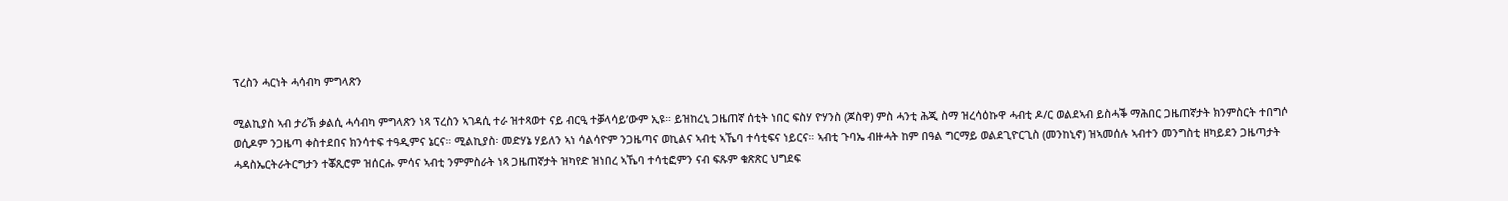ፕረስን ሓርነት ሓሳብካ ምግላጽን

ሚልኪያስ ኣብ ታሪኽ ቃልሲ ሓሳብካ ምግላጽን ነጻ ፕረስን ኣገዳሲ ተራ ዝተጻወተ ናይ ብርዒ ተቓላሳይ’ውም ኢዩ። ይዝከረኒ ጋዜጠኛ ሰቲት ነበር ፍስሃ ዮሃንስ (ጆስዋ) ምስ ሓንቲ ሕጂ ስማ ዝረሳዕኩዋ ሓብቲ ዶ/ር ወልደኣብ ይስሓቕ ማሕበር ጋዜጠኛታት ክንምስርት ተበግሶ ወሲዶም ንጋዜጣ ቀስተደበና ክንሳተፍ ተዓዲምና ኔርና። ሚልኪያስ፡ መድሃኔ ሃይለን ኣነ ሳልሳዮም ንጋዜጣና ወኪልና ኣብቲ ኣኼባ ተሳቲፍና ነይርና። ኣብቲ ጉባኤ ብዙሓት ከም በዓል ግርማይ ወልደጊዮርጊስ (መንከኒኖ) ዝኣመሰሉ ኣብተን መንግስቲ ዘካይደን ጋዜጣታት ሓዳስኤርትራትርግታን ተቖጺሮም ዝሰርሑ ምሳና ኣብቲ ንምምስራት ነጻ ጋዜጠኛታት ዝካየድ ዝነበረ ኣኼባ ተሳቲፎምን ናብ ፍጹም ቁጽጽር ህግደፍ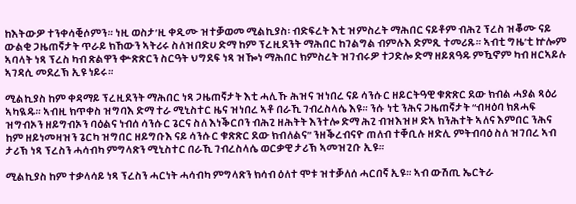ከእትውዎ ተንቀሳቒሶምን። ነዚ ወስታ’ዚ ቀዲሙ ዝተቓወመ ሚልኪያስ፡ ብድፍረት እቲ ዝምስረት ማሕበር ናይቶም ብሕጊ ፕረስ ዝቖሙ ናይ ውልቂ ጋዜጠኛታት ጥራይ ክኸውን ኣትሪሩ ስለዝበድሀ ድማ ከም ፕረዚደንት ማሕበር ከገልግል ብምሉእ ድምጺ ተመሪጹ። ኣብቲ ግዜ’ቲ ኵሎም ኣባላት ነጻ ፕረስ ካብ ጽልዋን ቍጽጽርን ስርዓት ህግደፍ ነጻ ዝዀነ ማሕበር ክምስረት ዝገብሩዎ ተጋድሎ ድማ ዘይጸዓዱ ምዃኖም ካብ ዘርኣይሉ ኣገዳሲ መደረኽ ኢዩ ነይሩ።

ሚልኪያስ ከም ቀዳማይ ፕረዚደንት ማሕበር ነጻ ጋዜጠኛታት እቲ ሓሊኹ ሕዝና ዝነበረ ናይ ሳንሱር ዘይርትዓዊ ቁጽጽር ደው ክብል ሓያል ጻዕሪ ኣካዪዱ። ኣብዚ ክጥቀስ ዝግባእ ድማ ተራ ሚኒስተር ዜና ዝነበረ ኣቶ በራኺ ገብረስላሴ እዩ። ንሱ ነቲ ንሕና ጋዜጠኛታት “ብዛዕባ ክጸሓፍ ዝግብኦን ዘይግብኦን ባዕልና ነብሰ ሳንሱር ጌርና ስለ እነቕርቦን ብሕጊ ዘሕትት እንተሎ ድማ ሕጊ ብዝእዝዞ ድኣ ክንሕተት ኣለና እምበር ንሕና ከም ዘይነመዛዝን ጌርካ ዝግበር ዘይግቡእ ናይ ሳንሱር ቁጽጽር ደው ክብለልና” ንዘቕረብናዮ ጠለብ ተቐቢሉ ዘድሊ ምትብባዕ ስለ ዝገበረ ኣብ ታሪኽ ነጻ ፕረስን ሓሳብካ ምግላጽን ሚኒስተር በራኺ ገብረስላሴ ወርቃዊ ታሪኽ ኣመዝጊቡ ኢዩ።

ሚልኪያስ ከም ተቃላሳይ ነጻ ፕረስን ሓርነት ሓሳብካ ምግላጽን ክሳብ ዕለተ ሞቱ ዝተቓለሰ ሓርበኛ ኢዩ። ኣብ ውሽጢ ኤርትራ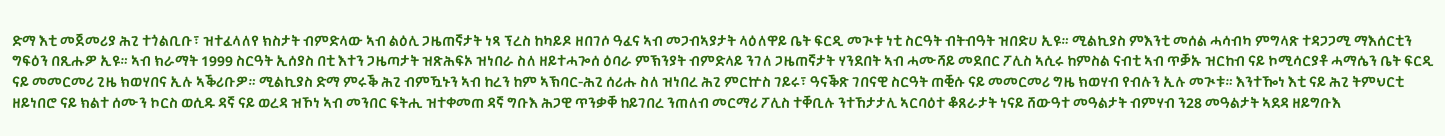ድማ እቲ መጀመሪያ ሕጊ ተጎልቢቡ፣ ዝተፈላለየ ክስታት ብምድላው ኣብ ልዕሊ ጋዜጠኛታት ነጻ ፕረስ ከካይዶ ዘበገሶ ዓፈና ኣብ መጋብኣያታት ላዕለዋይ ቤት ፍርዲ መጒቱ ነቲ ስርዓት ብትብዓት ዝበድሀ ኢዩ። ሚልኪያስ ምእንቲ መሰል ሓሳብካ ምግላጽ ተዳጋጋሚ ማእሰርቲን ግፍዕን በጺሑዎ ኢዩ። ኣብ ክራማት 1999 ስርዓት ኢሰያስ በቲ እተን ጋዜጣታት ዝጽሕፍኦ ዝነበራ ስለ ዘይተሓጐሰ ዕባራ ምኽንያት ብምድላይ ንገለ ጋዜጠኛታት ሃንደበት ኣብ ሓሙሻይ መደበር ፖሊስ ኣሲሩ ከምስል ናብቲ ኣብ ጥቓኡ ዝርከብ ናይ ኮሚሳርያቶ ሓማሴን ቤት ፍርዲ ናይ መመርመሪ ጊዜ ክወሃበና ኢሉ ኣቕሪቡዎ። ሚልኪያስ ድማ ምሩቕ ሕጊ ብምዃኑን ኣብ ከረን ከም ኣኽባር-ሕጊ ሰሪሑ ስለ ዝነበረ ሕጊ ምርኵስ ገይሩ፣ ዓናቕጽ ገበናዊ ስርዓት ጠቒሱ ናይ መመርመሪ ግዜ ክወሃብ የብሉን ኢሉ መጒቱ። እንተዀነ እቲ ናይ ሕጊ ትምህርቲ ዘይነበሮ ናይ ክልተ ሰሙን ኮርስ ወሲዱ ዳኛ ናይ ወረዳ ዝኾነ ኣብ መንበር ፍትሒ ዝተቀመጠ ዳኛ ግቡእ ሕጋዊ ጥንቃቐ ከይገበረ ንጠለብ መርማሪ ፖሊስ ተቐቢሉ ንተኸታታሊ ኣርባዕተ ቆጸራታት ነናይ ሸውዓተ መዓልታት ብምሃብ ን28 መዓልታት ኣደዳ ዘይግቡእ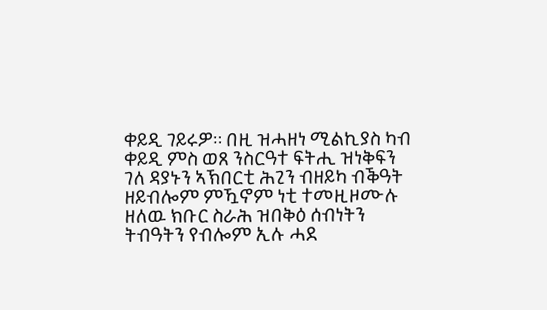ቀይዲ ገይሩዎ። በዚ ዝሓዘነ ሚልኪያስ ካብ ቀይዲ ምስ ወጸ ንስርዓተ ፍትሒ ዝነቅፍን ገለ ዳያኑን ኣኽበርቲ ሕጊን ብዘይካ ብቕዓት ዘይብሎም ምዃኖም ነቲ ተመዚዞሙሉ ዘለዉ ክቡር ስራሕ ዝበቅዕ ሰብነትን ትብዓትን የብሎም ኢሉ ሓደ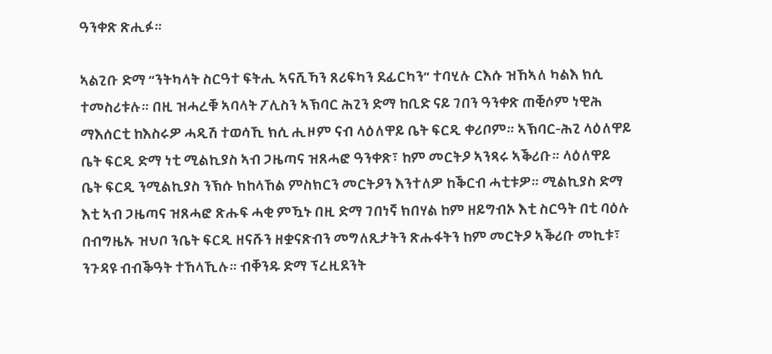ዓንቀጽ ጽሒፉ።

ኣልጊቡ ድማ “ንትካላት ስርዓተ ፍትሒ ኣናሺኻን ጸሪፍካን ደፊርካን” ተባሂሉ ርእሱ ዝኸኣለ ካልእ ክሲ ተመስሪቱሉ። በዚ ዝሓረቑ ኣባላት ፖሊስን ኣኽባር ሕጊን ድማ ከቢድ ናይ ገበን ዓንቀጽ ጠቒሶም ነዊሕ ማእሰርቲ ከእስሩዎ ሓዲሽ ተወሳኺ ክሲ ሒዞም ናብ ላዕለዋይ ቤት ፍርዲ ቀሪቦም። ኣኽባር-ሕጊ ላዕለዋይ ቤት ፍርዲ ድማ ነቲ ሚልኪያስ ኣብ ጋዜጣና ዝጸሓፎ ዓንቀጽ፣ ከም መርትዖ ኣንጻሩ ኣቕሪቡ። ላዕለዋይ ቤት ፍርዲ ንሚልኪያስ ንኽሱ ክከላኸል ምስክርን መርትዖን እንተለዎ ከቕርብ ሓቲቱዎ። ሚልኪያስ ድማ እቲ ኣብ ጋዜጣና ዝጸሓፎ ጽሑፍ ሓቂ ምዃኑ በዚ ድማ ገበነኛ ክበሃል ከም ዘይግብኦ እቲ ስርዓት በቲ ባዕሉ በብግዜኡ ዝህቦ ንቤት ፍርዲ ዘናሹን ዘቋናጽብን መግለጺታትን ጽሑፋትን ከም መርትዖ ኣቕሪቡ መኪቱ፣ ንጉዳዩ ብብቕዓት ተኸላኺሉ። ብቐንዱ ድማ ፕረዚደንት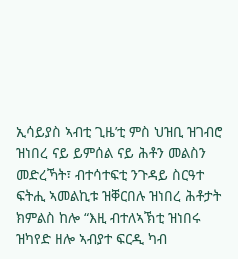ኢሳይያስ ኣብቲ ጊዜ’ቲ ምስ ህዝቢ ዝገብሮ ዝነበረ ናይ ይምሰል ናይ ሕቶን መልስን መድረኻት፣ ብተሳተፍቲ ንጉዳይ ስርዓተ ፍትሒ ኣመልኪቱ ዝቐርበሉ ዝነበረ ሕቶታት ክምልስ ከሎ “እዚ ብተለኣኽቲ ዝነበሩ ዝካየድ ዘሎ ኣብያተ ፍርዲ ካብ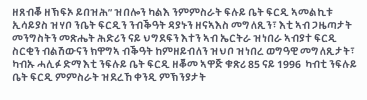ዘጸብቖ ዘኽፍኦ ይበዝሕ” ዝበሎን ካልእ ንምምስራት ፍሉይ ቤት ፍርዲ ኣመልኪቱ ኢሳይያስ ዝሃቦ ንቤት ፍርዲን ንብቕዓት ዳያኑን ዘናኣእስ መግለጺን፣ እቲ ኣብ ጋዜጣታት መንግስትን መጽሔት ሕድሪን ናይ ህግደፍን እተን ኣብ ኤርትራ ዝነበራ ኣብያተ ፍርዲ ስርቂን ብልሽውናን ክዋግኣ ብቕዓት ከምዘይብለን ዝህቦ ዝነበረ ወግዓዊ መግለጺታት፣ ካብኡ ሓሊፉ ድማ እቲ ንፍሉይ ቤት ፍርዲ ዘቖመ ኣዋጅ ቁጽሪ 85 ናይ 1996  ካብቲ ንፍሉይ ቤት ፍርዲ ምምስራት ዝደረኸ ቀንዲ ምኽንያታት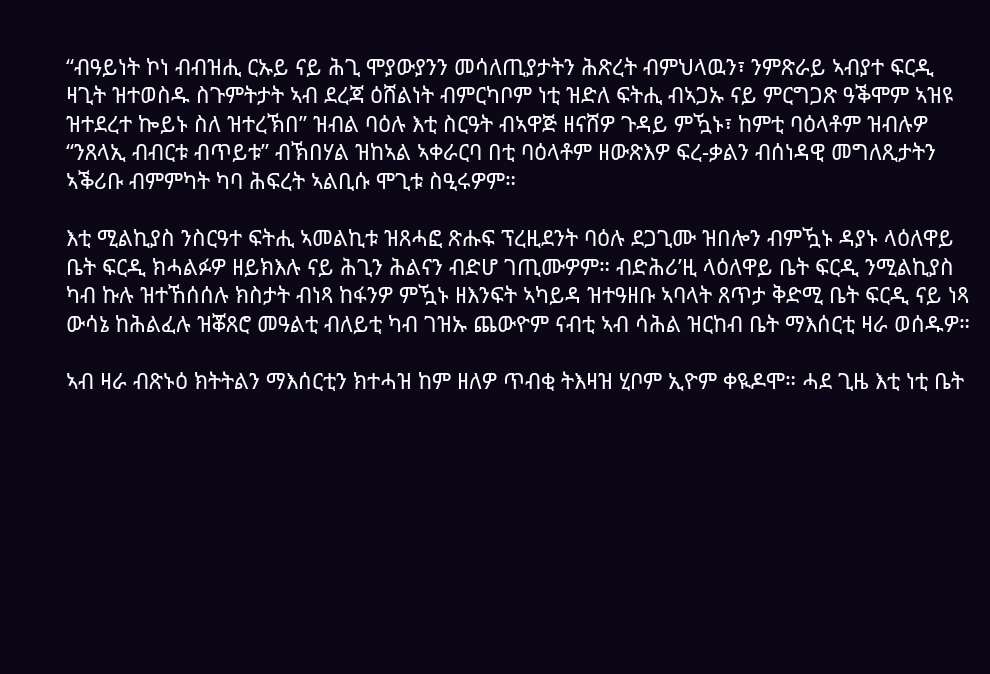“ብዓይነት ኮነ ብብዝሒ ርኡይ ናይ ሕጊ ሞያውያንን መሳለጢያታትን ሕጽረት ብምህላዉን፣ ንምጽራይ ኣብያተ ፍርዲ ዛጊት ዝተወስዱ ስጉምትታት ኣብ ደረጃ ዕሸልነት ብምርካቦም ነቲ ዝድለ ፍትሒ ብኣጋኡ ናይ ምርግጋጽ ዓቕሞም ኣዝዩ ዝተደረተ ኰይኑ ስለ ዝተረኽበ” ዝብል ባዕሉ እቲ ስርዓት ብኣዋጅ ዘናሸዎ ጉዳይ ምዃኑ፣ ከምቲ ባዕላቶም ዝብሉዎ “ንጸላኢ ብብርቱ ብጥይቱ” ብኽበሃል ዝከኣል ኣቀራርባ በቲ ባዕላቶም ዘውጽእዎ ፍረ-ቃልን ብሰነዳዊ መግለጺታትን ኣቕሪቡ ብምምካት ካባ ሕፍረት ኣልቢሱ ሞጊቱ ስዒሩዎም።

እቲ ሚልኪያስ ንስርዓተ ፍትሒ ኣመልኪቱ ዝጸሓፎ ጽሑፍ ፕረዚደንት ባዕሉ ደጋጊሙ ዝበሎን ብምዃኑ ዳያኑ ላዕለዋይ ቤት ፍርዲ ክሓልፉዎ ዘይክእሉ ናይ ሕጊን ሕልናን ብድሆ ገጢሙዎም። ብድሕሪ’ዚ ላዕለዋይ ቤት ፍርዲ ንሚልኪያስ ካብ ኩሉ ዝተኸሰሰሉ ክስታት ብነጻ ከፋንዎ ምዃኑ ዘእንፍት ኣካይዳ ዝተዓዘቡ ኣባላት ጸጥታ ቅድሚ ቤት ፍርዲ ናይ ነጻ ውሳኔ ከሕልፈሉ ዝቖጸሮ መዓልቲ ብለይቲ ካብ ገዝኡ ጨውዮም ናብቲ ኣብ ሳሕል ዝርከብ ቤት ማእሰርቲ ዛራ ወሰዱዎ።

ኣብ ዛራ ብጽኑዕ ክትትልን ማእሰርቲን ክተሓዝ ከም ዘለዎ ጥብቂ ትእዛዝ ሂቦም ኢዮም ቀዪዶሞ። ሓደ ጊዜ እቲ ነቲ ቤት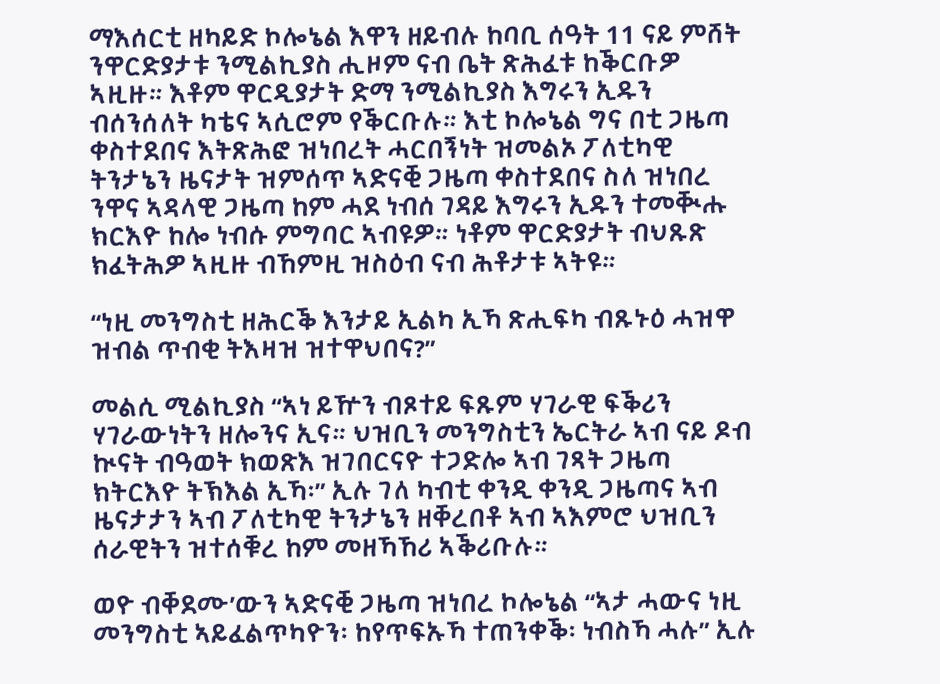ማእሰርቲ ዘካይድ ኮሎኔል እዋን ዘይብሉ ከባቢ ሰዓት 11 ናይ ምሸት ንዋርድያታቱ ንሚልኪያስ ሒዞም ናብ ቤት ጽሕፈቱ ከቕርቡዎ ኣዚዙ። እቶም ዋርዲያታት ድማ ንሚልኪያስ እግሩን ኢዱን ብሰንሰለት ካቴና ኣሲሮም የቕርቡሉ። እቲ ኮሎኔል ግና በቲ ጋዜጣ ቀስተደበና እትጽሕፎ ዝነበረት ሓርበኝነት ዝመልኦ ፖለቲካዊ ትንታኔን ዜናታት ዝምሰጥ ኣድናቒ ጋዜጣ ቀስተደበና ስለ ዝነበረ ንዋና ኣዳላዊ ጋዜጣ ከም ሓደ ነብሰ ገዳይ እግሩን ኢዱን ተመቚሑ ክርእዮ ከሎ ነብሱ ምግባር ኣብዩዎ። ነቶም ዋርድያታት ብህጹጽ ክፈትሕዎ ኣዚዙ ብኸምዚ ዝስዕብ ናብ ሕቶታቱ ኣትዩ።

“ነዚ መንግስቲ ዘሕርቕ እንታይ ኢልካ ኢኻ ጽሒፍካ ብጹኑዕ ሓዝዋ ዝብል ጥብቂ ትእዛዝ ዝተዋህበና?”

መልሲ ሚልኪያስ “ኣነ ይዅን ብጾተይ ፍጹም ሃገራዊ ፍቕሪን ሃገራውነትን ዘሎንና ኢና። ህዝቢን መንግስቲን ኤርትራ ኣብ ናይ ዶብ ኲናት ብዓወት ክወጽእ ዝገበርናዮ ተጋድሎ ኣብ ገጻት ጋዜጣ ክትርእዮ ትኽእል ኢኻ፡” ኢሉ ገለ ካብቲ ቀንዲ ቀንዲ ጋዜጣና ኣብ ዜናታታን ኣብ ፖለቲካዊ ትንታኔን ዘቐረበቶ ኣብ ኣእምሮ ህዝቢን ሰራዊትን ዝተሰቑረ ከም መዘኻኸሪ ኣቕሪቡሉ።

ወዮ ብቐደሙ’ውን ኣድናቒ ጋዜጣ ዝነበረ ኮሎኔል “ኣታ ሓውና ነዚ መንግስቲ ኣይፈልጥካዮን፡ ከየጥፍኡኻ ተጠንቀቕ፡ ነብስኻ ሓሉ” ኢሉ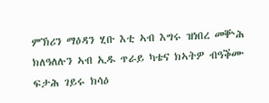ምኽሪን ማዕዳን ሂቡ እቲ ኣብ እግሩ ዝነበረ መቝሕ ክለዓለሉን ኣብ ኢዱ ጥራይ ካቴና ክኣትዎ ብዓቕሙ ፍታሕ ገይሩ ክሳዕ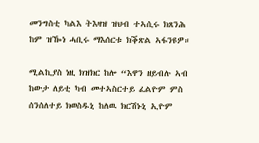መንግስቲ ካልእ ትእዛዝ ዝህብ ተኣሲሩ ክጸንሕ ከም ዝዀነ ሓቢሩ ማእሰርቱ ክቕጽል ኣፋንዩዎ።

ሚልኪያስ ነዚ ክዝክር ከሎ “እዋን ዘይብሉ ኣብ ከውታ ለይቲ ካብ መተኣስርተይ ፈልዮም ምስ ሰንሰለተይ ክወስዱኒ ከለዉ ክርሽኑኒ ኢዮም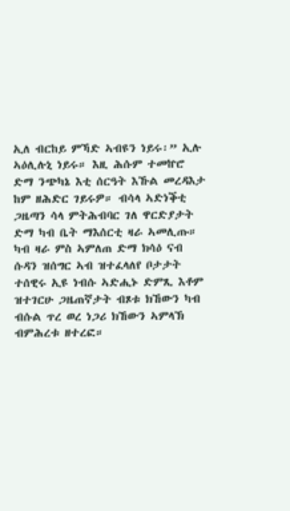ኢለ ብርከይ ምኻድ ኣብዩን ነይሩ፡” ኢሉ ኣዕሊሉኒ ነይሩ። እዚ ሕሱም ተመኵሮ ድማ ንጭካኔ እቲ ሰርዓት እኹል መረዳእታ ከም ዘሕድር ገይሩዎ። ብሳላ ኣድነቕቲ ጋዜጣን ሳላ ምትሕብባር ገለ ዋርድያታት ድማ ካብ ቤት ማእሰርቲ ዛራ ኣመሊጡ። ካብ ዛራ ምስ ኣምለጠ ድማ ክሳዕ ናብ ሱዳን ዝሰግር ኣብ ዝተፈላለየ ቦታታት ተሰዊሩ ኢዩ ነብሱ ኣድሒኑ ድምጺ እቶም ዝተገርሁ ጋዜጠኛታት ብጾቱ ክኸውን ካብ ብሱል ጥረ ወረ ነጋሪ ክኸውን ኣምላኽ ብምሕረቱ ዘተረፎ።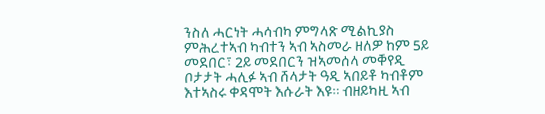ንስለ ሓርነት ሓሳብካ ምግላጽ ሚልኪያስ ምሕረተኣብ ካብተን ኣብ ኣስመራ ዘለዎ ከም 5ይ መደበር፣ 2ይ መደበርን ዝኣመሰላ መቐየዲ ቦታታት ሓሊፉ ኣብ ሸላታት ዓዲ ኣበይቶ ካብቶም እተኣስሩ ቀዳሞት እሱራት እዩ። ብዘይካዚ ኣብ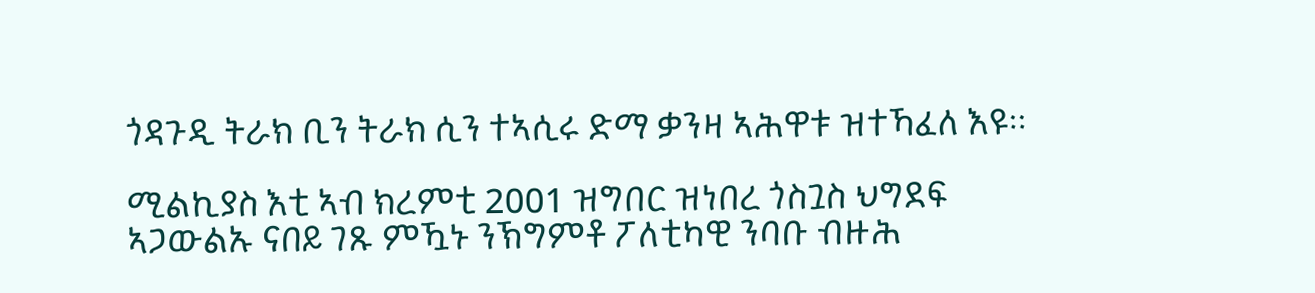ጎዳጉዲ ትራክ ቢን ትራክ ሲን ተኣሲሩ ድማ ቃንዛ ኣሕዋቱ ዝተኻፈለ እዩ።

ሚልኪያስ እቲ ኣብ ክረምቲ 2001 ዝግበር ዝነበረ ጎስጓስ ህግደፍ ኣጋውልኡ ናበይ ገጹ ምዃኑ ንኽግምቶ ፖለቲካዊ ንባቡ ብዙሕ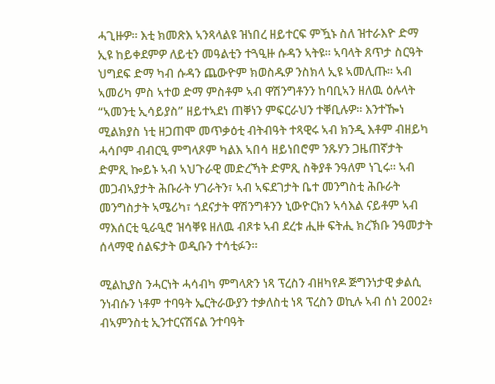ሓጊዙዎ። እቲ ክመጽእ ኣንጻላልዩ ዝነበረ ዘይተርፍ ምዃኑ ስለ ዝተራእዮ ድማ ኢዩ ከይቀደምዎ ለይቲን መዓልቲን ተጓዒዙ ሱዳን ኣትዩ። ኣባላት ጸጥታ ስርዓት ህግደፍ ድማ ካብ ሱዳን ጨውዮም ክወስዱዎ ንስክላ ኢዩ ኣመሊጡ። ኣብ ኣመሪካ ምስ ኣተወ ድማ ምስቶም ኣብ ዋሽንግቶንን ከባቢኣን ዘለዉ ዕሉላት “ኣመንቲ ኢሳይያስ” ዘይተኣደነ ጠቐነን ምፍርራህን ተቐቢሉዎ። እንተዀነ ሚልክያስ ነቲ ዘጋጠሞ መጥቃዕቲ ብትብዓት ተጻዊሩ ኣብ ክንዲ እቶም ብዘይካ ሓሳቦም ብብርዒ ምግላጾም ካልእ ኣበሳ ዘይነበሮም ንጹሃን ጋዜጠኛታት ድምጺ ኰይኑ ኣብ ኣህጉራዊ መድረኻት ድምጺ ስቅያቶ ንዓለም ነጊሩ። ኣብ መጋብኣያታት ሕቡራት ሃገራትን፣ ኣብ ኣፍደገታት ቤተ መንግስቲ ሕቡራት መንግስታት ኣሜሪካ፣ ጎደናታት ዋሽንግቶንን ኒውዮርክን ኣሳእል ናይቶም ኣብ ማእሰርቲ ዒራዒሮ ዝሳቐዩ ዘለዉ ብጾቱ ኣብ ደረቱ ሒዙ ፍትሒ ክረኽቡ ንዓመታት ሰላማዊ ሰልፍታት ወዲቡን ተሳቲፉን።

ሚልኪያስ ንሓርነት ሓሳብካ ምግላጽን ነጻ ፕረስን ብዘካየዶ ጅግንነታዊ ቃልሲ ንነብሱን ነቶም ተባዓት ኤርትራውያን ተቃለስቲ ነጻ ፕረስን ወኪሉ ኣብ ሰነ 2002፥ ብኣምንስቲ ኢንተርናሽናል ንተባዓት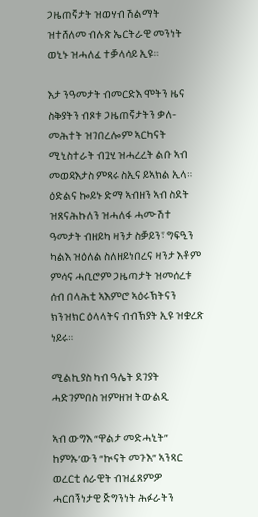ጋዜጠኛታት ዝወሃብ ሽልማት ዝተሸለመ ብሉጽ ኤርትራዊ መንነት ወኒኑ ዝሓለፈ ተቓላሳይ ኢዩ።

እታ ንዓመታት ብመርድእ ሞትን ዜና ስቅያትን ብጾቱ ጋዜጠኛታትን ቃለ-መሕተት ዝገበረሎም ኣርካናት ሚኒስተራት ብጓሂ ዝሓረረት ልቡ ኣብ መወዳእታስ ምጻሩ ስኢና ይኣክል ኢላ። ዕድልና ኰይኑ ድማ ኣብዘን ኣብ ስደት ዝጸናሕኩለን ዝሓለፋ ሓሙሽተ ዓመታት ብዘይካ ዛንታ ስቓይን፣ ግፍዒን ካልእ ዝዕለል ስለዘይነበረና ዛንታ እቶም ምሳና ሓቢሮም ጋዜጣታት ዝመሰረቱ ሰብ በላሕቲ ኣእምሮ ኣዕሩኽትናን ክንዝክር ዕላላትና ብብኽያት ኢዩ ዝቋረጽ ነይሩ።

ሚልኪያስ ካብ ዓሌት ደገያት ሓድገምበስ ዝምዘዝ ትውልዲ

ኣብ ውግእ “ዋልታ መድሓኒት” ከምኡ’ውን “ኲናት መጉእ” ኣንጻር ወረርቲ ሰራዊት ብዝፈጸምዎ ሓርበኝነታዊ ጅግንነት ሕፉራትን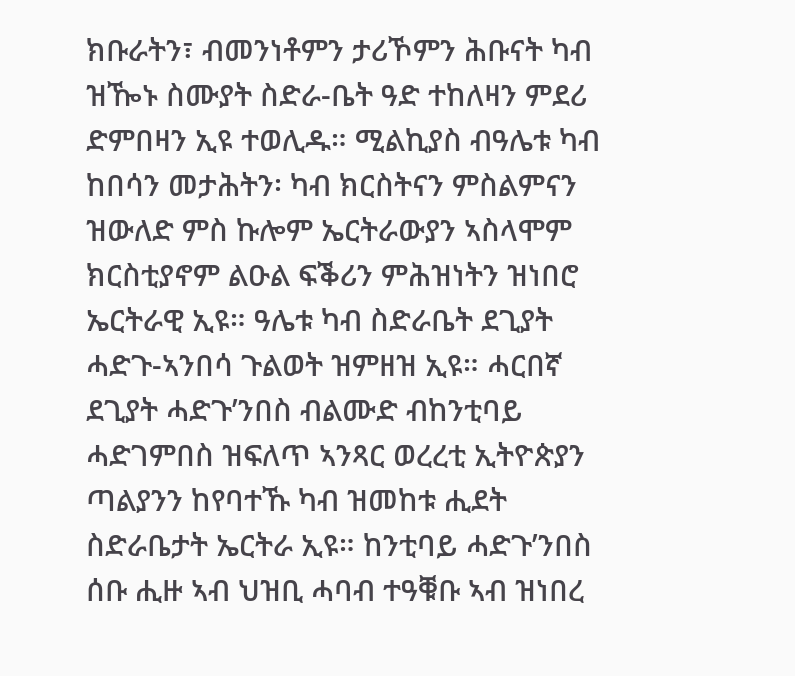ክቡራትን፣ ብመንነቶምን ታሪኾምን ሕቡናት ካብ ዝዀኑ ስሙያት ስድራ-ቤት ዓድ ተከለዛን ምደሪ ድምበዛን ኢዩ ተወሊዱ። ሚልኪያስ ብዓሌቱ ካብ ከበሳን መታሕትን፡ ካብ ክርስትናን ምስልምናን ዝውለድ ምስ ኩሎም ኤርትራውያን ኣስላሞም ክርስቲያኖም ልዑል ፍቕሪን ምሕዝነትን ዝነበሮ ኤርትራዊ ኢዩ። ዓሌቱ ካብ ስድራቤት ደጊያት ሓድጉ-ኣንበሳ ጉልወት ዝምዘዝ ኢዩ። ሓርበኛ ደጊያት ሓድጉ’ንበስ ብልሙድ ብከንቲባይ ሓድገምበስ ዝፍለጥ ኣንጻር ወረረቲ ኢትዮጵያን ጣልያንን ከየባተኹ ካብ ዝመከቱ ሒደት ስድራቤታት ኤርትራ ኢዩ። ከንቲባይ ሓድጉ’ንበስ ሰቡ ሒዙ ኣብ ህዝቢ ሓባብ ተዓቑቡ ኣብ ዝነበረ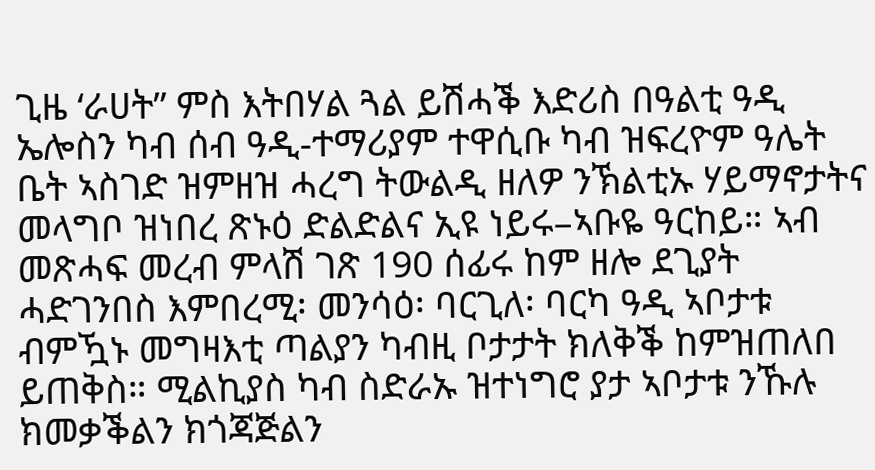ጊዜ ‘ራሀት” ምስ እትበሃል ጓል ይሽሓቕ እድሪስ በዓልቲ ዓዲ ኤሎስን ካብ ሰብ ዓዲ-ተማሪያም ተዋሲቡ ካብ ዝፍረዮም ዓሌት ቤት ኣስገድ ዝምዘዝ ሓረግ ትውልዲ ዘለዎ ንኽልቲኡ ሃይማኖታትና መላግቦ ዝነበረ ጽኑዕ ድልድልና ኢዩ ነይሩ–ኣቡዬ ዓርከይ። ኣብ መጽሓፍ መረብ ምላሽ ገጽ 190 ሰፊሩ ከም ዘሎ ደጊያት ሓድገንበስ እምበረሚ፡ መንሳዕ፡ ባርጊለ፡ ባርካ ዓዲ ኣቦታቱ ብምዃኑ መግዛእቲ ጣልያን ካብዚ ቦታታት ክለቅቕ ከምዝጠለበ ይጠቅስ። ሚልኪያስ ካብ ስድራኡ ዝተነግሮ ያታ ኣቦታቱ ንኹሉ ክመቃቕልን ክጎጃጅልን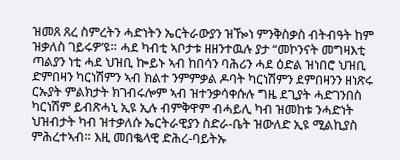ዝመጸ ጸረ ስምረትን ሓድነትን ኤርትራውያን ዝዀነ ምንቅስቃስ ብትብዓት ከም ዝቃለስ ገይሩዎ’ዩ። ሓደ ካብቲ ኣቦታቱ ዘዘንተዉሉ ያታ “መኮንናት መግዛእቲ ጣልያን ነቲ ሓደ ህዝቢ ኰይኑ ኣብ ከበሳን ባሕሪን ሓደ ዕድል ዝነበሮ ህዝቢ ድምበዛን ካርነሽምን ኣብ ክልተ ንምምቃል ዶባት ካርነሽምን ደምበዛንን ዘነጽሩ ርኡያት ምልክታት ክገብሩሎም ኣብ ዝተንቃሳቀሱሉ ግዜ ደጊያት ሓድገንበስ ካርነሽም ይብጽሓኒ ኢዩ ኢሉ ብምቅዋም ብሓይሊ ካብ ዝመከቱ ንሓድነት ህዝብታት ካብ ዝተቃለሱ ኤርትራዊያን ስድራ-ቤት ዝውለድ ኢዩ ሚልኪያስ ምሕረተኣብ። እዚ መበቈላዊ ድሕረ-ባይትኡ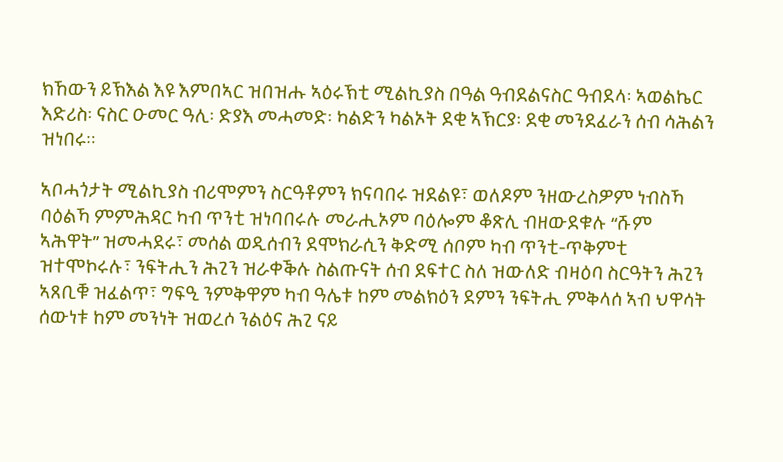ክኸውን ይኽእል እዩ እምበኣር ዝበዝሑ ኣዕሩኽቲ ሚልኪያስ በዓል ዓብደልናስር ዓብደላ፡ ኣወልኬር እድሪስ፡ ናስር ዑመር ዓሊ፡ ድያእ መሓመድ፡ ካልድን ካልኦት ደቂ ኣኽርያ፡ ደቂ መንደፈራን ሰብ ሳሕልን ዝነበሩ።

ኣቦሓጎታት ሚልኪያስ ብሪሞምን ስርዓቶምን ክናባበሩ ዝደልዩ፣ ወለዶም ንዘውረስዎም ነብስኻ ባዕልኻ ምምሕዳር ካብ ጥንቲ ዝነባበሩሉ መራሒኦም ባዕሎም ቆጽሊ ብዘውደቁሉ “ሹም ኣሕዋት” ዝመሓደሩ፣ መሰል ወዲሰብን ደሞክራሲን ቅድሚ ሰቦም ካብ ጥንቲ-ጥቅምቲ ዝተሞኮሩሉ፣ ንፍትሒን ሕጊን ዝራቀቕሉ ስልጡናት ሰብ ደፍተር ስለ ዝውለድ ብዛዕባ ስርዓትን ሕጊን ኣጸቢቑ ዝፈልጥ፣ ግፍዒ ንምቅዋም ካብ ዓሌቱ ከም መልክዕን ደምን ንፍትሒ ምቅላሰ ኣብ ህዋሳት  ሰውነቱ ከም መንነት ዝወረሶ ንልዕና ሕጊ ናይ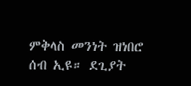ምቅላስ መንነት ዝነበሮ ሰብ ኢዩ። ደጊያት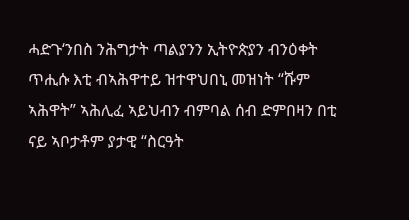ሓድጉ‘ንበስ ንሕግታት ጣልያንን ኢትዮጵያን ብንዕቀት ጥሒሱ እቲ ብኣሕዋተይ ዝተዋህበኒ መዝነት “ሹም ኣሕዋት” ኣሕሊፈ ኣይህብን ብምባል ሰብ ድምበዛን በቲ ናይ ኣቦታቶም ያታዊ “ስርዓት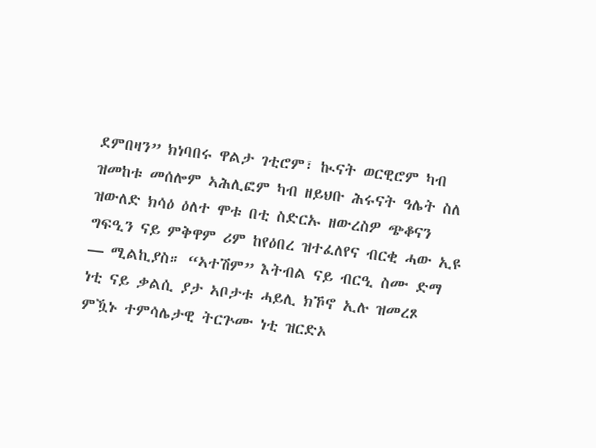ደምበዛን” ክነባበሩ ዋልታ ገቲሮም፣ ኲናት ወርዊሮም ካብ ዝመከቱ መሰሎም ኣሕሊፎም ካብ ዘይህቡ ሕሩናት ዓሌት ስለ ዝውለድ ክሳዕ ዕለተ ሞቱ በቲ ስድርኡ ዘውረስዎ ጭቆናን ግፍዒን ናይ ምቅዋም ሪም ከየዕበረ ዝተፈለየና ብርቂ ሓው ኢዩ — ሚልኪያስ። “ኣተሽም” እትብል ናይ ብርዒ ስሙ ድማ ነቲ ናይ ቃልሲ ያታ ኣቦታቱ ሓይሊ ክኾኖ ኢሉ ዝመረጾ ምዃኑ ተምሳሌታዊ ትርጕሙ ነቲ ዝርድኦ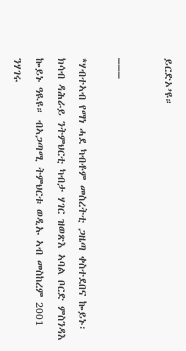ይርድኦ’ዩ።

___

*ሃብተኣብ የማነ ሓደ ካብቶም መስረትቲ ጋዜጣ ቀስተደበና ኰይኑ፡ ክሳብ ዳሕራይ ንትምህርቲ ካብታ ሃገር ዝወጽእ ኣባል ቦርድ ምስንዳእ ኰይኑ ዓዪዩ። ብኣጋጣሚ ትምህርቱ ወዲኡ ኣብ መስከረም 2001 ንሃገሩ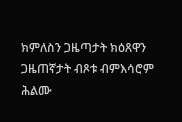ክምለስን ጋዜጣታት ክዕጸዋን ጋዜጠኛታት ብጾቱ ብምእሳሮም ሕልሙ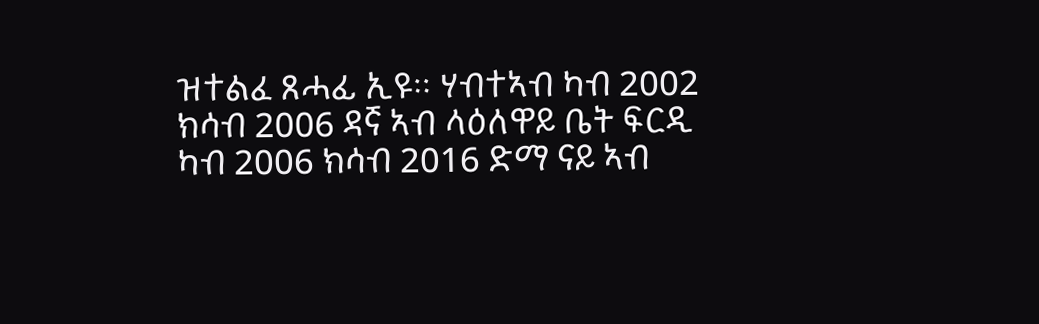ዝተልፈ ጸሓፊ ኢዩ። ሃብተኣብ ካብ 2002 ክሳብ 2006 ዳኛ ኣብ ላዕለዋይ ቤት ፍርዲ ካብ 2006 ክሳብ 2016 ድማ ናይ ኣብ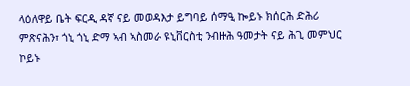ላዕለዋይ ቤት ፍርዲ ዳኛ ናይ መወዳእታ ይግባይ ሰማዒ ኰይኑ ክሰርሕ ድሕሪ ምጽናሕን፣ ጎኒ ጎኒ ድማ ኣብ ኣስመራ ዩኒቨርስቲ ንብዙሕ ዓመታት ናይ ሕጊ መምህር ኮይኑ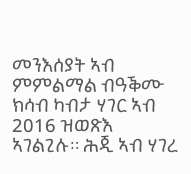መንእሰያት ኣብ ምምልማል ብዓቕሙ ክሳብ ካብታ ሃገር ኣብ 2016 ዝወጽእ ኣገልጊሉ። ሕጂ ኣብ ሃገረ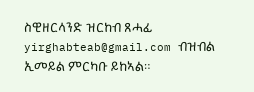ስዊዘርላንድ ዝርከብ ጸሓፊ yirghabteab@gmail.com ብዝብል ኢመይል ምርካቡ ይከኣል።